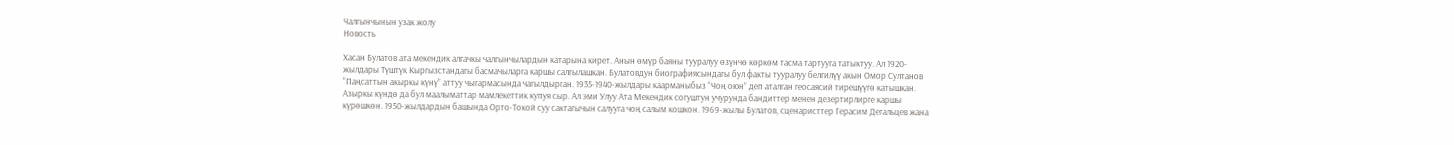Чалгынчынын узак жолу
Новость

Хасан Булатов ата мекендик алгачкы чалгынчылардын катарына кирет. Анын өмүр баяны тууралуу өзүнчө көркөм тасма тартууга татыктуу. Ал 1920-жылдары Түштүк Кыргызстандагы басмачыларга каршы салгылашкан. Булатовдун биографиясындагы бул факты тууралуу белгилүү акын Омор Султанов “Паңсаттын акыркы күнү” аттуу чыгармасында чагылдырган. 1935-1940-жылдары каарманыбыз “Чоң оюн” деп аталган геосаясий тирешүүгө катышкан. Азыркы күндө да бул маалыматтар мамлекеттик купуя сыр. Ал эми Улуу Ата Мекендик согуштун учурунда бандиттер менен дезертирлирге каршы күрөшкөн. 1950-жылдардын башында Орто-Токой суу сактагычын салууга чоң салым кошкон. 1969-жылы Булатов, сценаристтер Герасим Дегальцев жана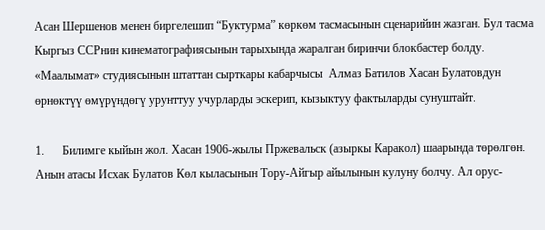Асан Шершенов менен биргелешип “Буктурма” көркөм тасмасынын сценарийин жазган. Бул тасма Кыргыз ССРнин кинематографиясынын тарыхында жаралган биринчи блокбастер болду. «Маалымат» студиясынын штаттан сырткары кабарчысы  Алмаз Батилов Хасан Булатовдун өрнөктүү өмүрүндөгү урунттуу учурларды эскерип, кызыктуу фактыларды сунуштайт.

1.      Билимге кыйын жол. Хасан 1906-жылы Пржевальск (азыркы Каракол) шаарында төрөлгөн. Анын атасы Исхак Булатов Көл кыласынын Тору-Айгыр айылынын кулуну болчу. Ал орус-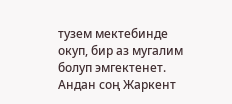тузем мектебинде окуп, бир аз мугалим болуп эмгектенет. Андан соң Жаркент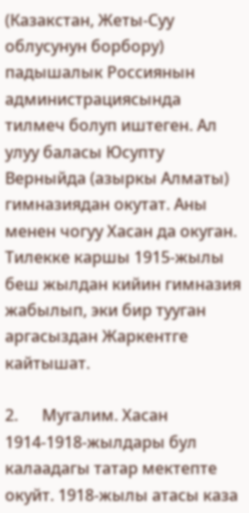(Казакстан, Жеты-Суу облусунун борбору) падышалык Россиянын администрациясында тилмеч болуп иштеген. Ал улуу баласы Юсупту Верныйда (азыркы Алматы) гимназиядан окутат. Аны менен чогуу Хасан да окуган. Тилекке каршы 1915-жылы беш жылдан кийин гимназия жабылып, эки бир тууган аргасыздан Жаркентге кайтышат.

2.      Мугалим. Хасан 1914-1918-жылдары бул калаадагы татар мектепте окуйт. 1918-жылы атасы каза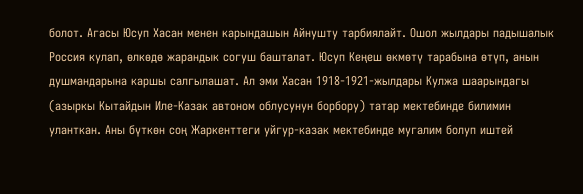болот. Агасы Юсуп Хасан менен карындашын Айнушту тарбиялайт. Ошол жылдары падышалык Россия кулап, өлкөдө жарандык согуш башталат. Юсуп Кеңеш өкмөтү тарабына өтүп, анын душмандарына каршы салгылашат. Ал эми Хасан 1918-1921-жылдары Кулжа шаарындагы (азыркы Кытайдын Иле-Казак автоном облусунун борбору) татар мектебинде билимин уланткан. Аны бүткөн соң Жаркенттеги уйгур-казак мектебинде мугалим болуп иштей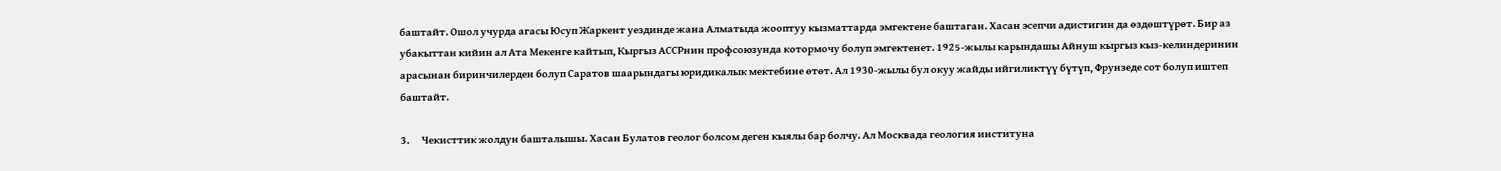баштайт. Ошол учурда агасы Юсуп Жаркент уездинде жана Алматыда жооптуу кызматтарда эмгектене баштаган. Хасан эсепчи адистигин да өздөштүрөт. Бир аз убакыттан кийин ал Ата Мекенге кайтып, Кыргыз АССРнин профсоюзунда котормочу болуп эмгектенет. 1925-жылы карындашы Айнуш кыргыз кыз-келиндеринин арасынан биринчилерден болуп Саратов шаарындагы юридикалык мектебине өтөт. Ал 1930-жылы бул окуу жайды ийгиликтүү бүтүп, Фрунзеде сот болуп иштеп баштайт.

3.      Чекисттик жолдун башталышы. Хасан Булатов геолог болсом деген кыялы бар болчу. Ал Москвада геология институна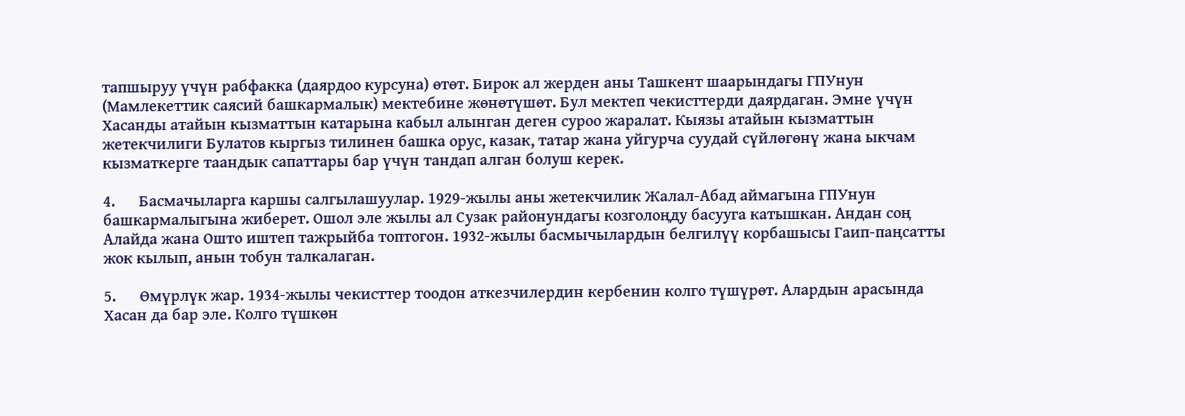тапшыруу үчүн рабфакка (даярдоо курсуна) өтөт. Бирок ал жерден аны Ташкент шаарындагы ГПУнун (Мамлекеттик саясий башкармалык) мектебине жөнөтүшөт. Бул мектеп чекисттерди даярдаган. Эмне үчүн Хасанды атайын кызматтын катарына кабыл алынган деген суроо жаралат. Кыязы атайын кызматтын жетекчилиги Булатов кыргыз тилинен башка орус, казак, татар жана уйгурча суудай сүйлөгөнү жана ыкчам кызматкерге таандык сапаттары бар үчүн тандап алган болуш керек.

4.      Басмачыларга каршы салгылашуулар. 1929-жылы аны жетекчилик Жалал-Абад аймагына ГПУнун башкармалыгына жиберет. Ошол эле жылы ал Сузак районундагы козголоңду басууга катышкан. Андан соң Алайда жана Ошто иштеп тажрыйба топтогон. 1932-жылы басмычылардын белгилүү корбашысы Гаип-паңсатты жок кылып, анын тобун талкалаган.

5.      Өмүрлүк жар. 1934-жылы чекисттер тоодон аткезчилердин кербенин колго түшүрөт. Алардын арасында Хасан да бар эле. Колго түшкөн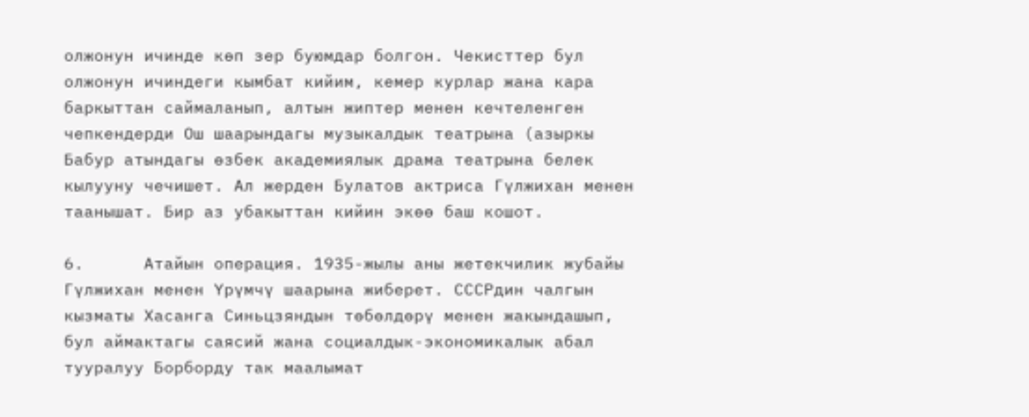олжонун ичинде көп зер буюмдар болгон. Чекисттер бул олжонун ичиндеги кымбат кийим, кемер курлар жана кара баркыттан саймаланып, алтын жиптер менен кечтеленген чепкендерди Ош шаарындагы музыкалдык театрына (азыркы Бабур атындагы өзбек академиялык драма театрына белек кылууну чечишет. Ал жерден Булатов актриса Гүлжихан менен таанышат. Бир аз убакыттан кийин экөө баш кошот.

6.      Атайын операция. 1935-жылы аны жетекчилик жубайы Гүлжихан менен Үрүмчү шаарына жиберет. СССРдин чалгын кызматы Хасанга Синьцзяндын төбөлдөрү менен жакындашып, бул аймактагы саясий жана социалдык-экономикалык абал тууралуу Борборду так маалымат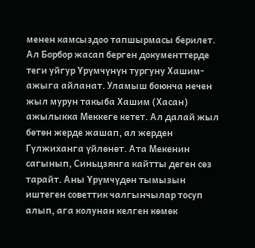менен камсыздоо тапшырмасы берилет. Ал Борбор жасап берген документтерде теги уйгур Үрүмчүнүн тургуну Хашим-ажыга айланат. Уламыш боюнча нечен жыл мурун такыба Хашим (Хасан) ажылыкка Меккеге кетет. Ал далай жыл бөтөн жерде жашап, ал жерден Гүлжиханга үйлөнөт. Ата Мекенин сагынып, Синьцзянга кайтты деген сөз тарайт. Аны Үрүмчүдөн тымызын иштеген советтик чалгынчылар тосуп алып, ага колунан келген көмөк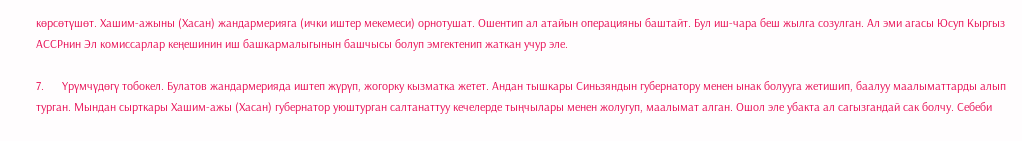көрсөтүшөт. Хашим-ажыны (Хасан) жандармерияга (ички иштер мекемеси) орнотушат. Ошентип ал атайын операцияны баштайт. Бул иш-чара беш жылга созулган. Ал эми агасы Юсуп Кыргыз АССРнин Эл комиссарлар кеңешинин иш башкармалыгынын башчысы болуп эмгектенип жаткан учур эле.

7.      Үрүмчүдөгү тобокел. Булатов жандармерияда иштеп жүрүп, жогорку кызматка жетет. Андан тышкары Синьзяндын губернатору менен ынак болууга жетишип, баалуу маалыматтарды алып турган. Мындан сырткары Хашим-ажы (Хасан) губернатор уюштурган салтанаттуу кечелерде тыңчылары менен жолугуп, маалымат алган. Ошол эле убакта ал сагызгандай сак болчу. Себеби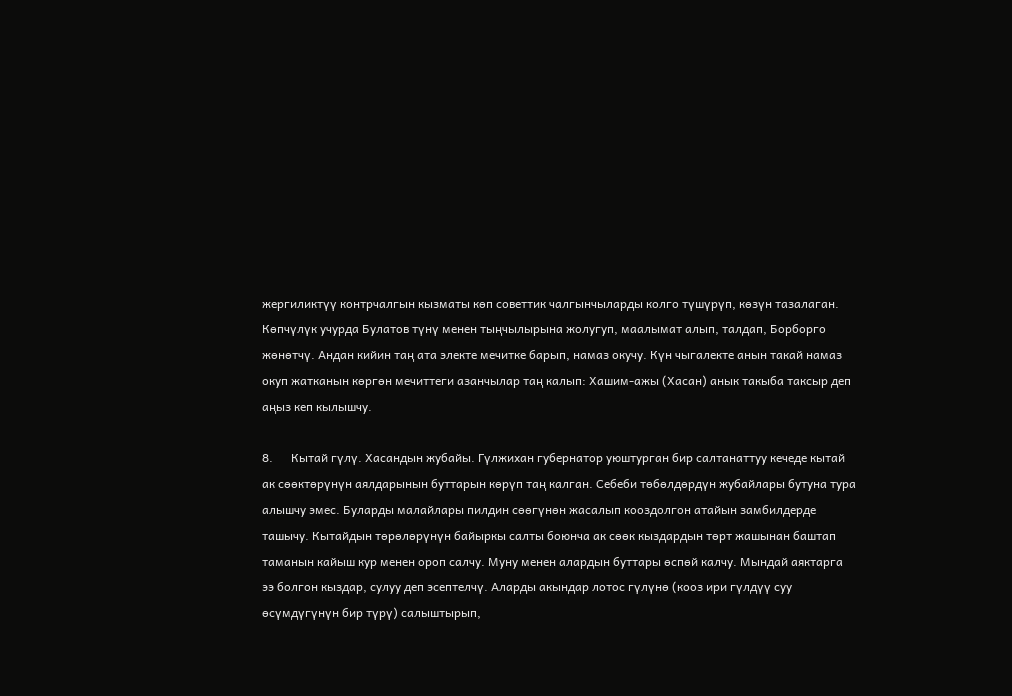жергиликтүү контрчалгын кызматы көп советтик чалгынчыларды колго түшүрүп, көзүн тазалаган. Көпчүлүк учурда Булатов түнү менен тыңчылырына жолугуп, маалымат алып, талдап, Борборго жөнөтчү. Андан кийин таң ата электе мечитке барып, намаз окучу. Күн чыгалекте анын такай намаз окуп жатканын көргөн мечиттеги азанчылар таң калып: Хашим-ажы (Хасан) анык такыба таксыр деп аңыз кеп кылышчу.

8.      Кытай гүлү. Хасандын жубайы. Гүлжихан губернатор уюштурган бир салтанаттуу кечеде кытай ак сөөктөрүнүн аялдарынын буттарын көрүп таң калган. Себеби төбөлдөрдүн жубайлары бутуна тура алышчу эмес. Буларды малайлары пилдин сөөгүнөн жасалып кооздолгон атайын замбилдерде ташычу. Кытайдын төрөлөрүнүн байыркы салты боюнча ак сөөк кыздардын төрт жашынан баштап таманын кайыш кур менен ороп салчу. Муну менен алардын буттары өспөй калчу. Мындай аяктарга ээ болгон кыздар, сулуу деп эсептелчү. Аларды акындар лотос гүлүнө (кооз ири гүлдүү суу өсүмдүгүнүн бир түрү) салыштырып,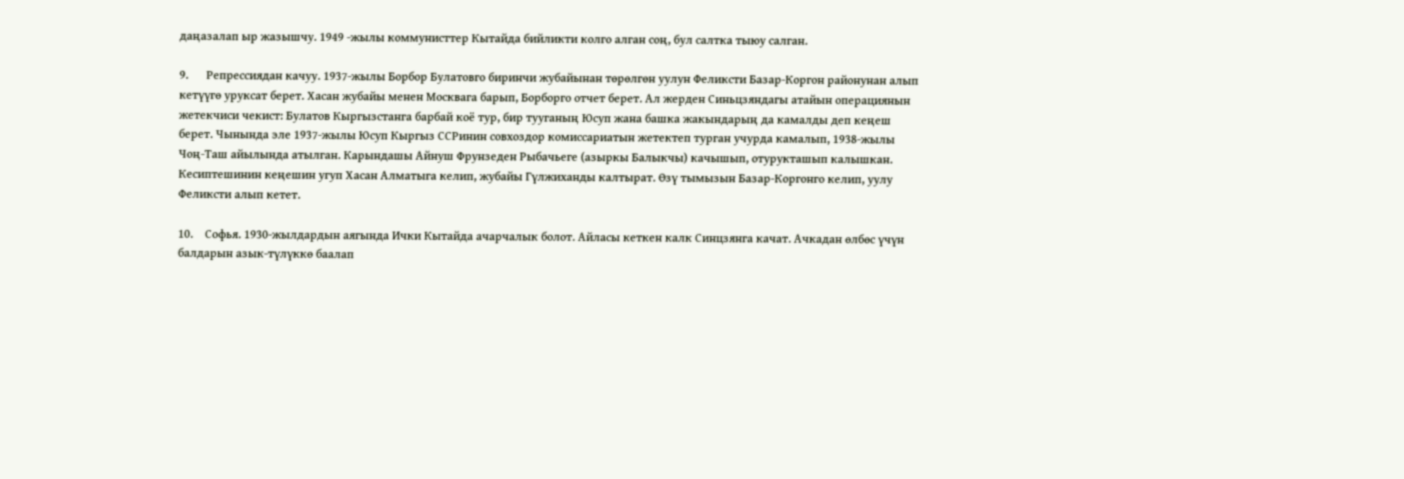даңазалап ыр жазышчу. 1949 -жылы коммунисттер Кытайда бийликти колго алган соң, бул салтка тыюу салган.

9.      Репрессиядан качуу. 1937-жылы Борбор Булатовго биринчи жубайынан төрөлгөн уулун Феликсти Базар-Коргон районунан алып кетүүгө уруксат берет. Хасан жубайы менен Москвага барып, Борборго отчет берет. Ал жерден Синьцзяндагы атайын операциянын жетекчиси чекист: Булатов Кыргызстанга барбай коё тур, бир тууганың Юсуп жана башка жакындарың да камалды деп кеңеш берет. Чынында эле 1937-жылы Юсуп Кыргыз ССРинин совхоздор комиссариатын жетектеп турган учурда камалып, 1938-жылы Чоң-Таш айылында атылган. Карындашы Айнуш Фрунзеден Рыбачьеге (азыркы Балыкчы) качышып, отурукташып калышкан. Кесиптешинин кеңешин угуп Хасан Алматыга келип, жубайы Гүлжиханды калтырат. Өзү тымызын Базар-Коргонго келип, уулу Феликсти алып кетет.

10.    Софья. 1930-жылдардын аягында Ички Кытайда ачарчалык болот. Айласы кеткен калк Синцзянга качат. Ачкадан өлбөс үчүн балдарын азык-түлүккө баалап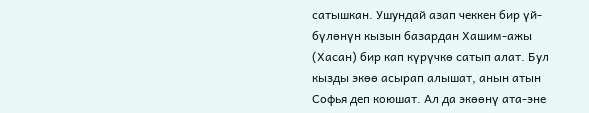сатышкан. Ушундай азап чеккен бир үй-бүлөнүн кызын базардан Хашим-ажы (Хасан) бир кап күрүчкө сатып алат. Бул кызды экөө асырап алышат, анын атын Софья деп коюшат. Ал да экөөнү ата-эне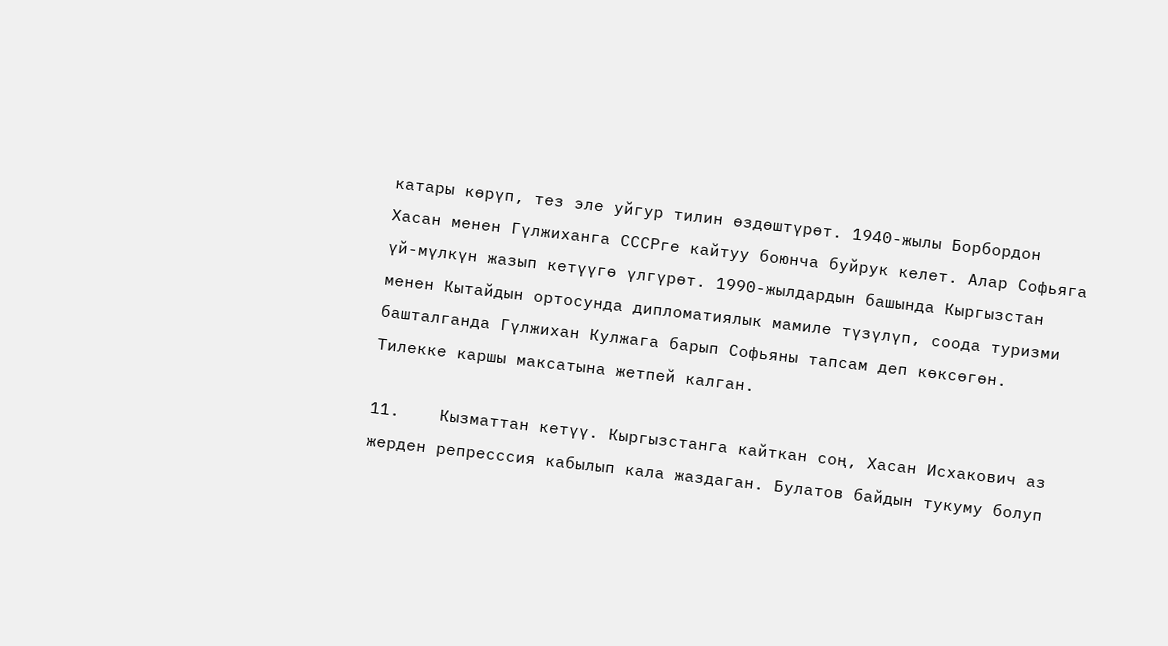катары көрүп, тез эле уйгур тилин өздөштүрөт. 1940-жылы Борбордон Хасан менен Гүлжиханга СССРге кайтуу боюнча буйрук келет. Алар Софьяга үй-мүлкүн жазып кетүүгө үлгүрөт. 1990-жылдардын башында Кыргызстан менен Кытайдын ортосунда дипломатиялык мамиле түзүлүп, соода туризми башталганда Гүлжихан Кулжага барып Софьяны тапсам деп көксөгөн. Тилекке каршы максатына жетпей калган.

11.    Кызматтан кетүү. Кыргызстанга кайткан соң, Хасан Исхакович аз жерден репресссия кабылып кала жаздаган. Булатов байдын тукуму болуп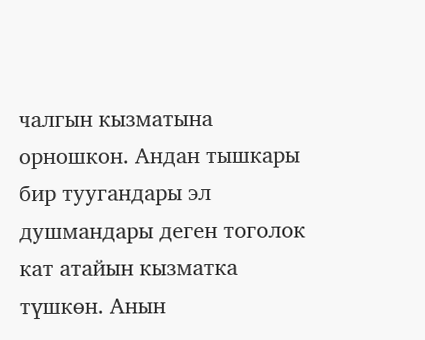чалгын кызматына орношкон. Андан тышкары бир туугандары эл душмандары деген тоголок кат атайын кызматка түшкөн. Анын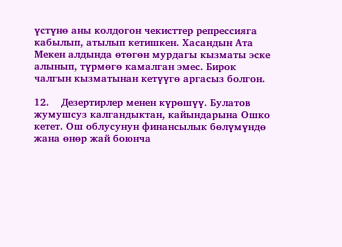үстүнө аны колдогон чекисттер репрессияга кабылып, атылып кетишкен. Хасандын Ата Мекен алдында өтөгөн мурдагы кызматы эске алынып, түрмөгө камалган эмес. Бирок чалгын кызматынан кетүүгө аргасыз болгон.

12.    Дезертирлер менен күрөшүү. Булатов жумушсуз калгандыктан, кайындарына Ошко кетет. Ош облусунун финансылык бөлүмүндө жана өнөр жай боюнча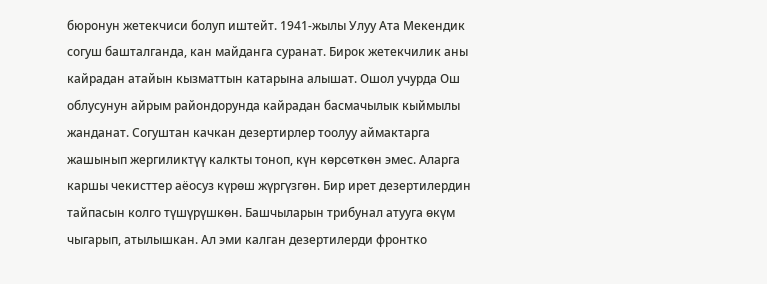бюронун жетекчиси болуп иштейт. 1941-жылы Улуу Ата Мекендик согуш башталганда, кан майданга суранат. Бирок жетекчилик аны кайрадан атайын кызматтын катарына алышат. Ошол учурда Ош облусунун айрым райондорунда кайрадан басмачылык кыймылы жанданат. Согуштан качкан дезертирлер тоолуу аймактарга жашынып жергиликтүү калкты тоноп, күн көрсөткөн эмес. Аларга каршы чекисттер аёосуз күрөш жүргүзгөн. Бир ирет дезертилердин тайпасын колго түшүрүшкөн. Башчыларын трибунал атууга өкүм чыгарып, атылышкан. Ал эми калган дезертилерди фронтко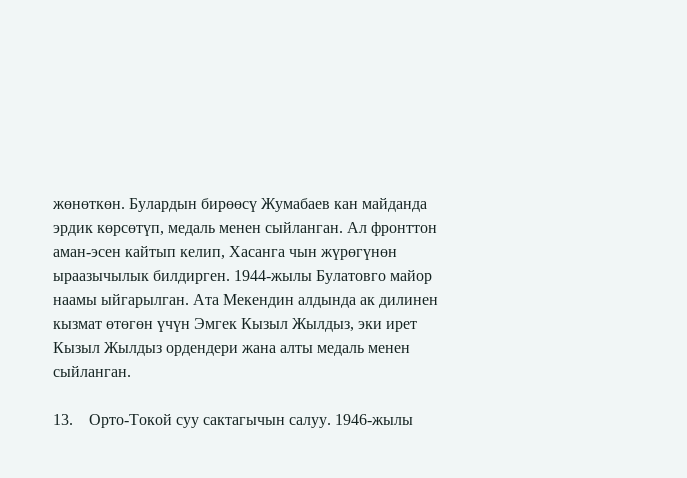жөнөткөн. Булардын бирөөсү Жумабаев кан майданда эрдик көрсөтүп, медаль менен сыйланган. Ал фронттон аман-эсен кайтып келип, Хасанга чын жүрөгүнөн ыраазычылык билдирген. 1944-жылы Булатовго майор наамы ыйгарылган. Ата Мекендин алдында ак дилинен кызмат өтөгөн үчүн Эмгек Кызыл Жылдыз, эки ирет Кызыл Жылдыз ордендери жана алты медаль менен сыйланган.

13.    Орто-Токой суу сактагычын салуу. 1946-жылы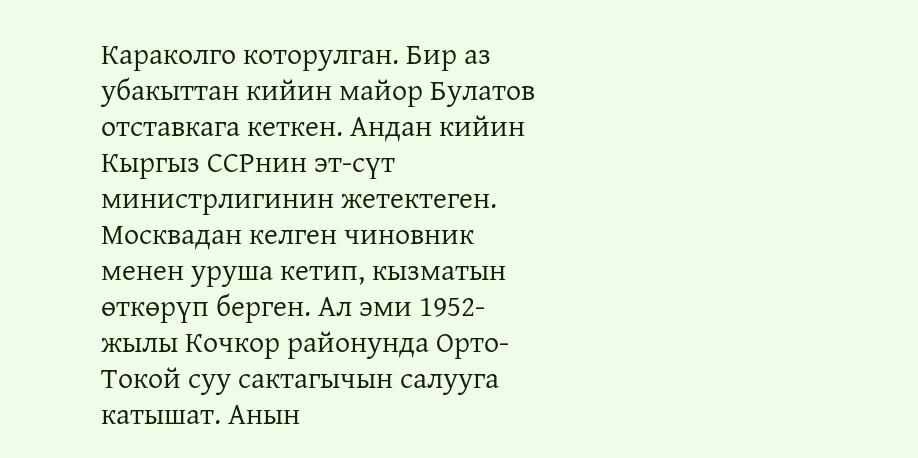Караколго которулган. Бир аз убакыттан кийин майор Булатов отставкага кеткен. Андан кийин Кыргыз ССРнин эт-сүт министрлигинин жетектеген. Москвадан келген чиновник менен уруша кетип, кызматын өткөрүп берген. Ал эми 1952-жылы Кочкор районунда Орто-Токой суу сактагычын салууга катышат. Анын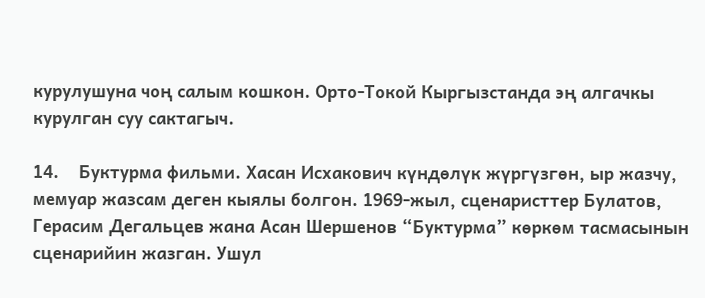курулушуна чоң салым кошкон. Орто-Токой Кыргызстанда эң алгачкы курулган суу сактагыч.

14.    Буктурма фильми. Хасан Исхакович күндөлүк жүргүзгөн, ыр жазчу, мемуар жазсам деген кыялы болгон. 1969-жыл, сценаристтер Булатов, Герасим Дегальцев жана Асан Шершенов “Буктурма” көркөм тасмасынын сценарийин жазган. Ушул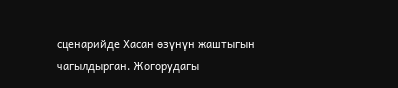сценарийде Хасан өзүнүн жаштыгын чагылдырган. Жогорудагы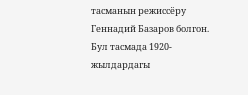тасманын режиссёру Геннадий Базаров болгон. Бул тасмада 1920-жылдардагы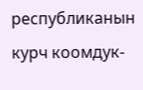республиканын курч коомдук-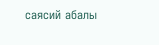саясий абалы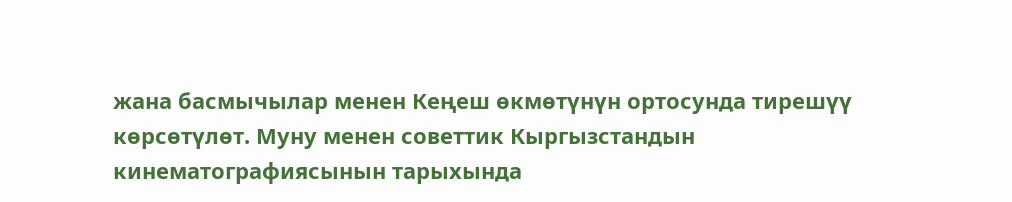жана басмычылар менен Кеңеш өкмөтүнүн ортосунда тирешүү көрсөтүлөт. Муну менен советтик Кыргызстандын кинематографиясынын тарыхында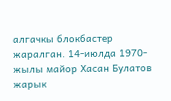алгачкы блокбастер жаралган. 14-июлда 1970-жылы майор Хасан Булатов жарык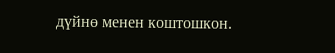дүйнө менен коштошкон.